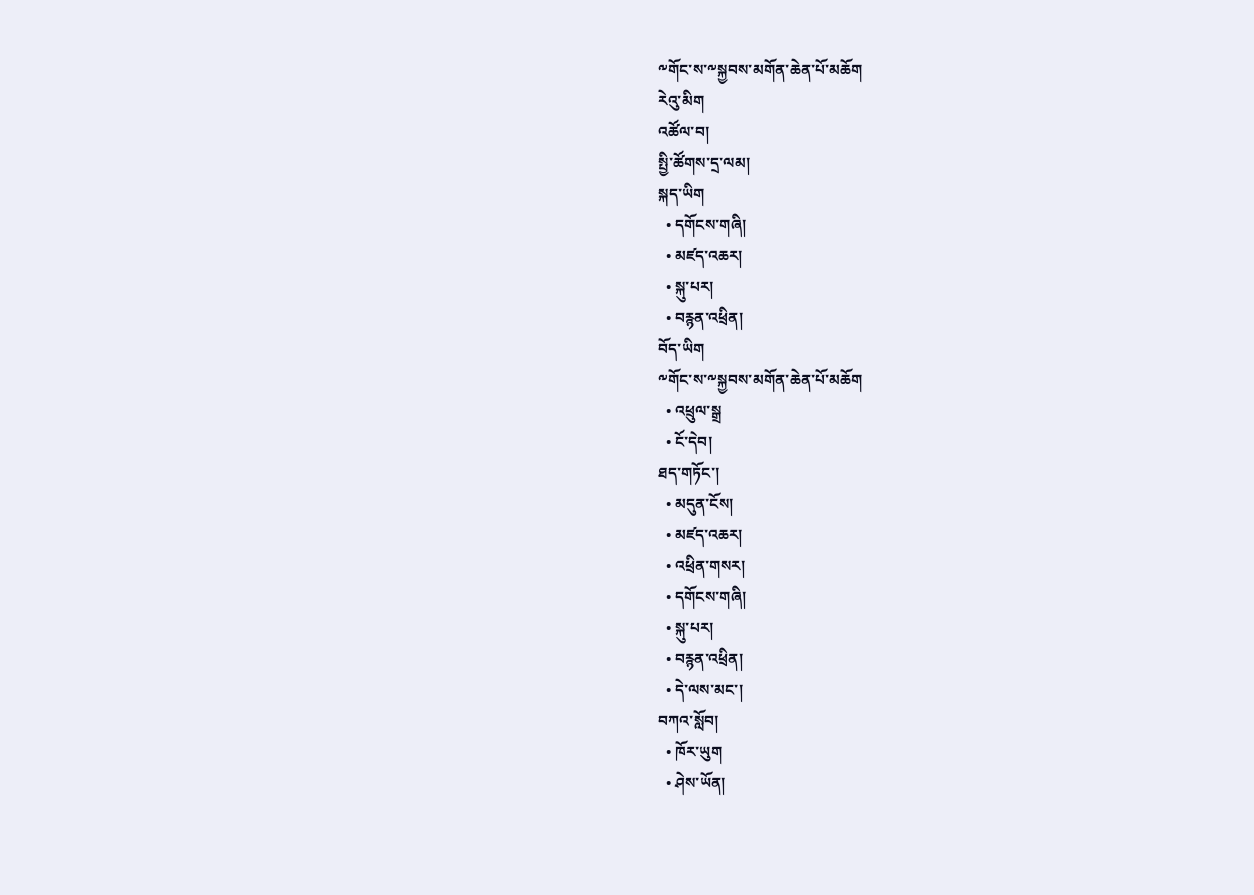༸གོང་ས་༸སྐྱབས་མགོན་ཆེན་པོ་མཆོག
རེའུ་མིག
འཚོལ་བ།
སྤྱི་ཚོགས་དྲ་ལམ།
སྐད་ཡིག
  • དགོངས་གཞི།
  • མཛད་འཆར།
  • སྐུ་པར།
  • བརྙན་འཕྲིན།
བོད་ཡིག
༸གོང་ས་༸སྐྱབས་མགོན་ཆེན་པོ་མཆོག
  • འཕྲུལ་སྒྲ
  • ངོ་དེབ།
ཐད་གཏོང་།
  • མདུན་ངོས།
  • མཛད་འཆར།
  • འཕྲིན་གསར།
  • དགོངས་གཞི།
  • སྐུ་པར།
  • བརྙན་འཕྲིན།
  • དེ་ལས་མང་།
བཀའ་སློབ།
  • ཁོར་ཡུག
  • ཤེས་ཡོན།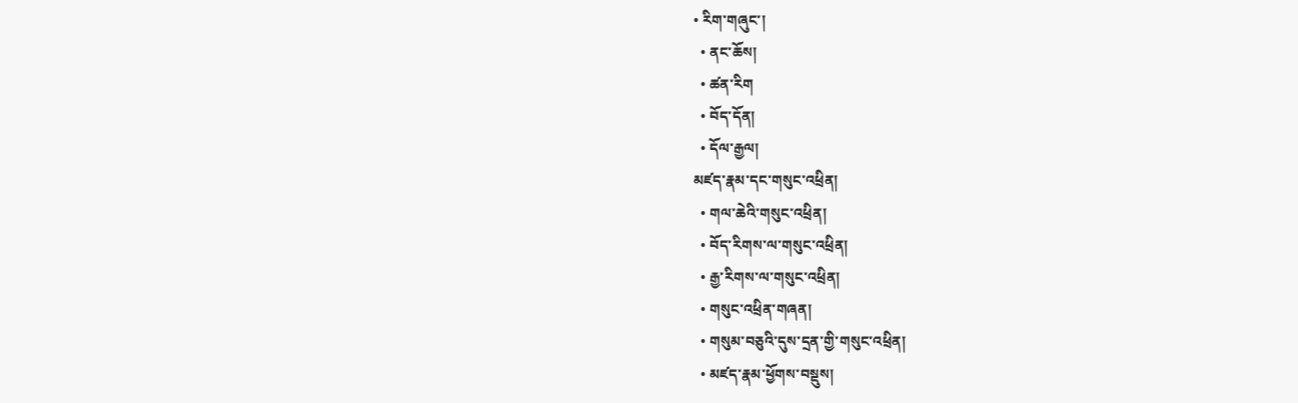• རིག་གཞུང་།
  • ནང་ཆོས།
  • ཚན་རིག
  • བོད་དོན།
  • དོལ་རྒྱལ།
མཛད་རྣམ་དང་གསུང་འཕྲིན།
  • གལ་ཆེའི་གསུང་འཕྲིན།
  • བོད་རིགས་ལ་གསུང་འཕྲིན།
  • རྒྱ་རིགས་ལ་གསུང་འཕྲིན།
  • གསུང་འཕྲིན་གཞན།
  • གསུམ་བཅུའི་དུས་དྲན་གྱི་གསུང་འཕྲིན།
  • མཛད་རྣམ་ཕྱོགས་བསྡུས།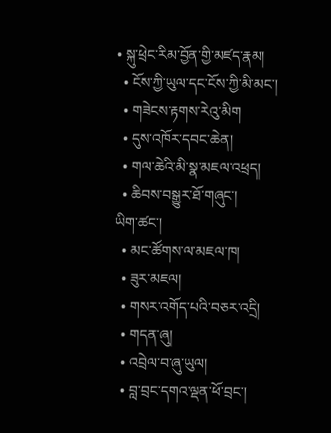• སྐུ་ཕྲེང་རིམ་བྱོན་གྱི་མཛད་རྣམ།
  • ངོས་ཀྱི་ཡུལ་དང་ངོས་ཀྱི་མི་མང་།
  • གཟེངས་རྟགས་རེའུ་མིག
  • དུས་འཁོར་དབང་ཆེན།
  • གལ་ཆེའི་མི་སྣ་མཇལ་འཕྲད།
  • ཆིབས་བསྒྱུར་ཐོ་གཞུང་།
ཡིག་ཚང་།
  • མང་ཚོགས་ལ་མཇལ་ཁ།
  • ཟུར་མཇལ།
  • གསར་འགོད་པའི་བཅར་འདྲི།
  • གདན་ཞུ།
  • འབྲེལ་བ་ཞུ་ཡུལ།
  • བླ་བྲང་དགའ་ལྡན་ཕོ་བྲང་།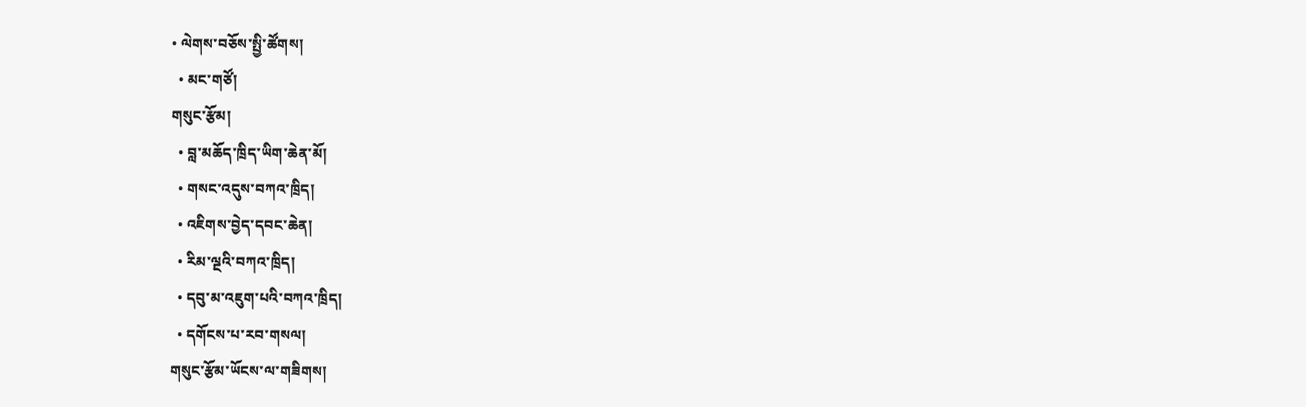• ལེགས་བཅོས་སྤྱི་ཚོགས།
  • མང་གཙོ།
གསུང་རྩོམ།
  • བླ་མཆོད་ཁྲིད་ཡིག་ཆེན་མོ།
  • གསང་འདུས་བཀའ་ཁྲིད།
  • འཇིགས་བྱེད་དབང་ཆེན།
  • རིམ་ལྔའི་བཀའ་ཁྲིད།
  • དབུ་མ་འཇུག་པའི་བཀའ་ཁྲིད།
  • དགོངས་པ་རབ་གསལ།
གསུང་རྩོམ་ཡོངས་ལ་གཟིགས།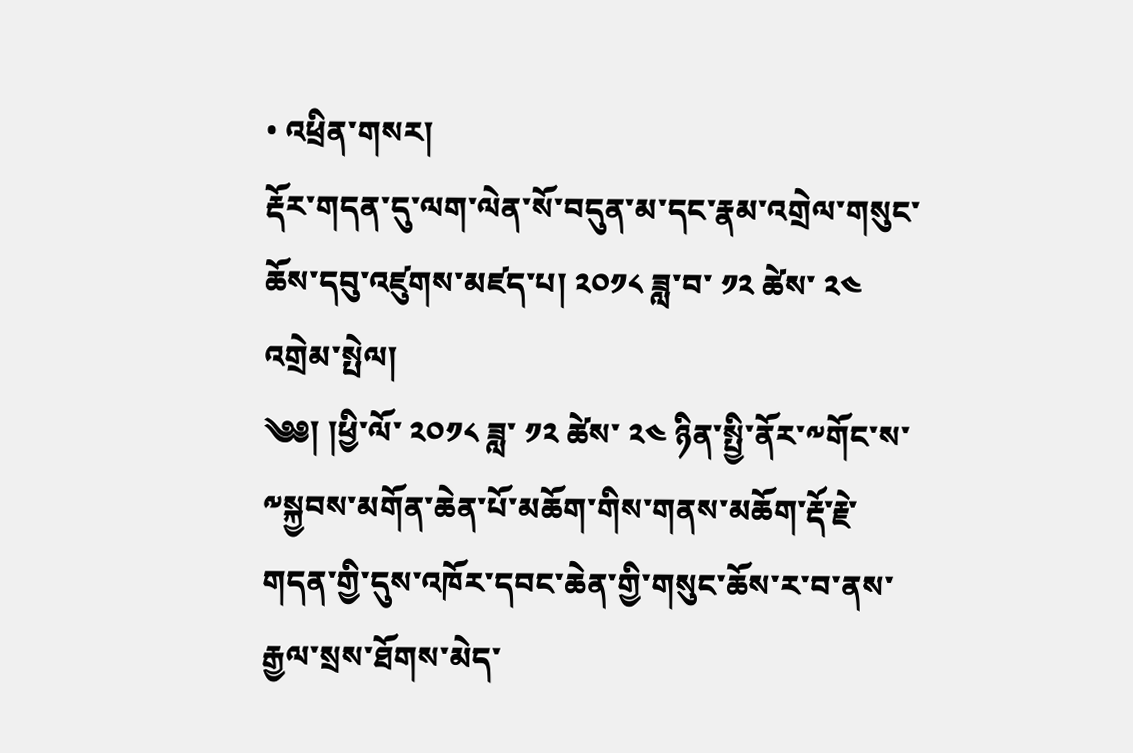• འཕྲིན་གསར།
རྡོར་གདན་དུ་ལག་ལེན་སོ་བདུན་མ་དང་རྣམ་འགྲེལ་གསུང་ཆོས་དབུ་འཛུགས་མཛད་པ། ༢༠༡༨ ཟླ་བ་ ༡༢ ཚེས་ ༢༤
འགྲེམ་སྤེལ།
༄༅། །ཕྱི་ལོ་ ༢༠༡༨ ཟླ་ ༡༢ ཚེས་ ༢༤ ཉིན་སྤྱི་ནོར་༸གོང་ས་༸སྐྱབས་མགོན་ཆེན་པོ་མཆོག་གིས་གནས་མཆོག་རྡོ་རྗེ་གདན་གྱི་དུས་འཁོར་དབང་ཆེན་གྱི་གསུང་ཆོས་ར་བ་ནས་རྒྱལ་སྲས་ཐོགས་མེད་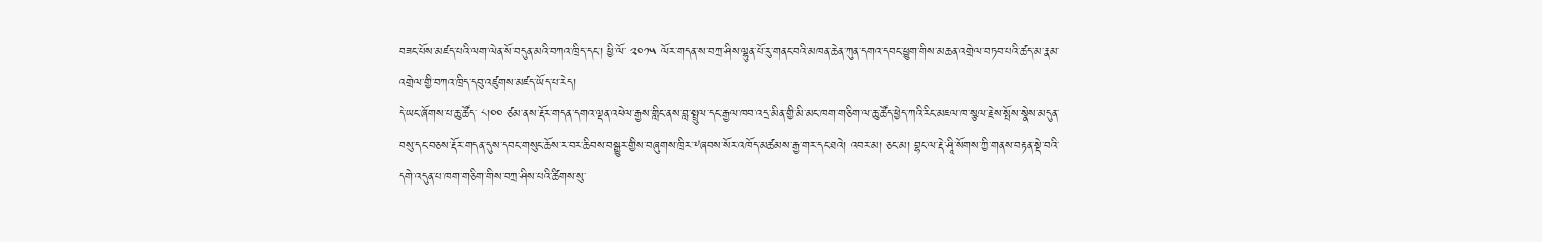བཟང་པོས་མཛད་པའི་ལག་ལེན་སོ་བདུན་མའི་བཀའ་ཁྲིད་དང་། ཕྱི་ལོ་ ༢༠༡༥ ལོར་གདན་ས་བཀྲ་ཤིས་ལྷུན་པོ་རུ་གནང་བའི་མཁན་ཆེན་ཀུན་དགའ་དབང་ཕྱུག་གིས་མཆན་འགྲེལ་བཏབ་པའི་ཚད་མ་རྣམ་འགྲེལ་གྱི་བཀའ་ཁྲིད་དབུ་འཛུགས་མཛད་ཡོད་པ་རེད།
དེ་ཡང་ཞོགས་པ་ཆུ་ཚོད་ ༨།༠༠ ཙམ་ནས་རྡོར་གདན་དགའ་ལྡན་འཕེལ་རྒྱས་གླིང་ནས་བླ་སྤྲུལ་དང་རྒྱལ་ཁབ་འདྲ་མིན་གྱི་མི་མང་ཁག་གཅིག་ལ་ཆུ་ཚོད་ཕྱེད་ཀའི་རིང་མཇལ་ཁ་སྩལ་རྗེས་སྤོས་སྣེས་མདུན་བསུ་དང་བཅས་རྡོར་གདན་དུས་དབང་གསུང་ཆོས་ར་བར་ཆིབས་བསྒྱུར་གྱིས་བཞུགས་ཁྲིར་༸ཞབས་སོར་འཁོད་མཚམས་རྒྱ་གར་དང་ཐའེ། འབར་མ། ཅང་མ། བྷང་ལ་རྡེ་ཤཱི་སོགས་ཀྱི་གནས་བརྟན་སྡེ་བའི་དགེ་འདུན་པ་ཁག་གཅིག་གིས་བཀྲ་ཤིས་པའི་ཚིགས་སུ་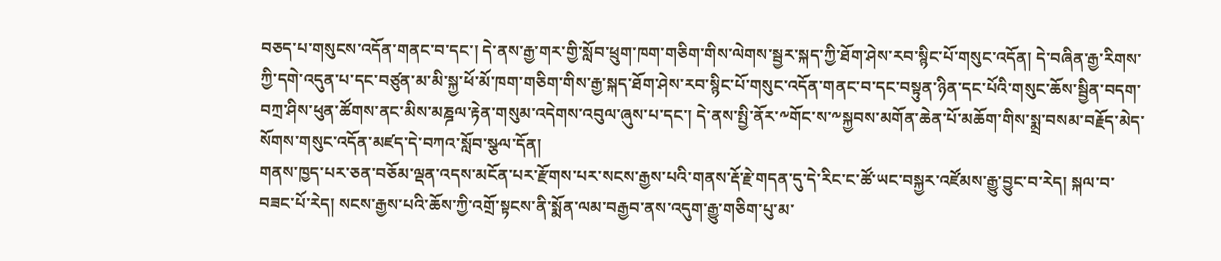བཅད་པ་གསུངས་འདོན་གནང་བ་དང་། དེ་ནས་རྒྱ་གར་གྱི་སློབ་ཕྲུག་ཁག་གཅིག་གིས་ལེགས་སྦྱར་སྐད་ཀྱི་ཐོག་ཤེས་རབ་སྙིང་པོ་གསུང་འདོན། དེ་བཞིན་རྒྱ་རིགས་ཀྱི་དགེ་འདུན་པ་དང་བཙུན་མ་མི་སྐྱ་ཕོ་མོ་ཁག་གཅིག་གིས་རྒྱ་སྐད་ཐོག་ཤེས་རབ་སྙིང་པོ་གསུང་འདོན་གནང་བ་དང་བསྟུན་ཉིན་དང་པོའི་གསུང་ཆོས་སྦྱིན་བདག་བཀྲ་ཤིས་ཕུན་ཚོགས་ནང་མིས་མཎྜལ་རྟེན་གསུམ་འདེགས་འབུལ་ཞུས་པ་དང་། དེ་ནས་སྤྱི་ནོར་༸གོང་ས་༸སྐྱབས་མགོན་ཆེན་པོ་མཆོག་གིས་སྨྲ་བསམ་བརྗོད་མེད་སོགས་གསུང་འདོན་མཛད་དེ་བཀའ་སློབ་སྩལ་དོན།
གནས་ཁྱད་པར་ཅན་བཅོམ་ལྡན་འདས་མངོན་པར་རྫོགས་པར་སངས་རྒྱས་པའི་གནས་རྡོ་རྗེ་གདན་དུ་དེ་རིང་ང་ཚོ་ཡང་བསྐྱར་འཛོམས་རྒྱུ་བྱུང་བ་རེད། སྐལ་བ་བཟང་པོ་རེད། སངས་རྒྱས་པའི་ཆོས་ཀྱི་འགྲོ་སྟངས་ནི་སྨོན་ལམ་བརྒྱབ་ནས་འདུག་རྒྱུ་གཅིག་པུ་མ་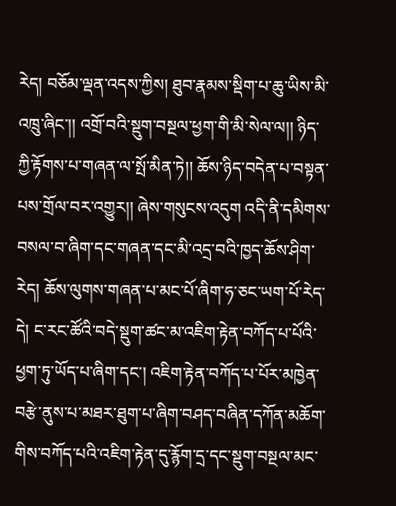རེད། བཅོམ་ལྡན་འདས་ཀྱིས། ཐུབ་རྣམས་སྡིག་པ་ཆུ་ཡིས་མི་འཁྲུ་ཞིང་།། འགྲོ་བའི་སྡུག་བསྔལ་ཕྱག་གི་མི་སེལ་ལ།། ཉིད་ཀྱི་རྟོགས་པ་གཞན་ལ་སྤོ་མིན་ཏེ།། ཆོས་ཉིད་བདེན་པ་བསྟན་པས་གྲོལ་བར་འགྱུར།། ཞེས་གསུངས་འདུག འདི་ནི་དམིགས་བསལ་བ་ཞིག་དང་གཞན་དང་མི་འདྲ་བའི་ཁྱད་ཆོས་ཤིག་རེད། ཆོས་ལུགས་གཞན་པ་མང་པོ་ཞིག་ཧ་ཅང་ཡག་པོ་རེད་དེ། ང་རང་ཚོའི་བདེ་སྡུག་ཚང་མ་འཇིག་རྟེན་བཀོད་པ་པོའི་ཕྱག་ཏུ་ཡོད་པ་ཞིག་དང་། འཇིག་རྟེན་བཀོད་པ་པོར་མཁྱེན་བརྩེ་ནུས་པ་མཐར་ཐུག་པ་ཞིག་བཤད་བཞིན་དཀོན་མཆོག་གིས་བཀོད་པའི་འཇིག་རྟེན་དུ་རྙོག་དྲ་དང་སྡུག་བསྔལ་མང་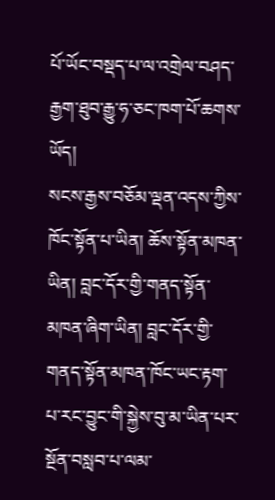པོ་ཡོང་བསྡད་པ་ལ་འགྲེལ་བཤད་རྒྱག་ཐུབ་རྒྱུ་ཧ་ཅང་ཁག་པོ་ཆགས་ཡོད།
སངས་རྒྱས་བཅོམ་ལྡན་འདས་ཀྱིས་ཁོང་སྟོན་པ་ཡིན། ཆོས་སྟོན་མཁན་ཡིན། བླང་དོར་གྱི་གནད་སྟོན་མཁན་ཞིག་ཡིན། བླང་དོར་གྱི་གནད་སྟོན་མཁན་ཁོང་ཡང་རྟག་པ་རང་བྱུང་གི་སྐྱེས་བུ་མ་ཡིན་པར་སྔོན་བསླབ་པ་ལམ་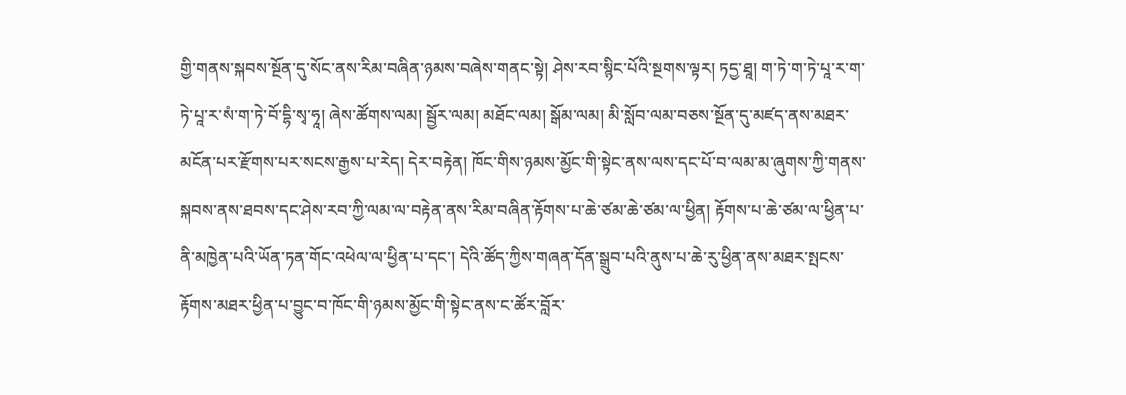གྱི་གནས་སྐབས་སྔོན་དུ་སོང་ནས་རིམ་བཞིན་ཉམས་བཞེས་གནང་སྟེ། ཤེས་རབ་སྙིང་པོའི་སྔགས་ལྟར། ཏདྱ་ཐཱ། ག་ཏེ་ག་ཏེ་པཱ་ར་ག་ཏེ་པཱ་ར་སཾ་ག་ཏེ་བོ་དྷི་སྭ་ཧཱ། ཞེས་ཚོགས་ལམ། སྦྱོར་ལམ། མཐོང་ལམ། སྒོམ་ལམ། མི་སློབ་ལམ་བཅས་སྔོན་དུ་མཛད་ནས་མཐར་མངོན་པར་རྫོགས་པར་སངས་རྒྱས་པ་རེད། དེར་བརྟེན། ཁོང་གིས་ཉམས་མྱོང་གི་སྟེང་ནས་ལས་དང་པོ་བ་ལམ་མ་ཞུགས་ཀྱི་གནས་སྐབས་ནས་ཐབས་དང་ཤེས་རབ་ཀྱི་ལམ་ལ་བརྟེན་ནས་རིམ་བཞིན་རྟོགས་པ་ཆེ་ཙམ་ཆེ་ཙམ་ལ་ཕྱིན། རྟོགས་པ་ཆེ་ཙམ་ལ་ཕྱིན་པ་ནི་མཁྱེན་པའི་ཡོན་ཏན་གོང་འཕེལ་ལ་ཕྱིན་པ་དང་། དེའི་ཚོད་ཀྱིས་གཞན་དོན་སྒྲུབ་པའི་ནུས་པ་ཆེ་རུ་ཕྱིན་ནས་མཐར་སྤངས་རྟོགས་མཐར་ཕྱིན་པ་བྱུང་བ་ཁོང་གི་ཉམས་མྱོང་གི་སྟེང་ནས་ང་ཚོར་བློར་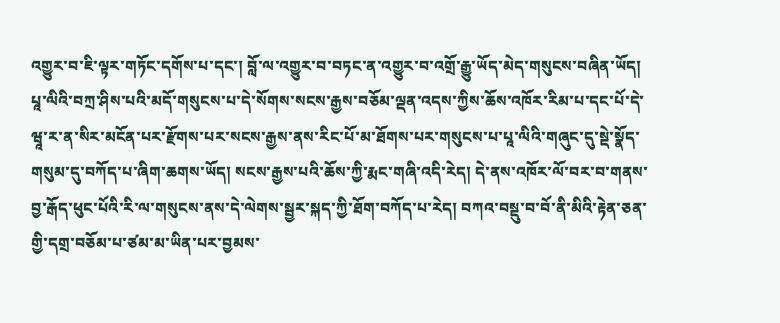འགྱུར་བ་ཇི་ལྟར་གཏོང་དགོས་པ་དང་། བློ་ལ་འགྱུར་བ་བཏང་ན་འགྱུར་བ་འགྲོ་རྒྱུ་ཡོད་མེད་གསུངས་བཞིན་ཡོད།
པཱ་ལིའི་བཀྲ་ཤིས་པའི་མདོ་གསུངས་པ་དེ་སོགས་སངས་རྒྱས་བཅོམ་ལྡན་འདས་ཀྱིས་ཆོས་འཁོར་རིམ་པ་དང་པོ་དེ་ཝཱ་ར་ན་སིར་མངོན་པར་རྫོགས་པར་སངས་རྒྱས་ནས་རིང་པོ་མ་ཐོགས་པར་གསུངས་པ་པཱ་ལིའི་གཞུང་དུ་སྡེ་སྣོད་གསུམ་དུ་བཀོད་པ་ཞིག་ཆགས་ཡོད། སངས་རྒྱས་པའི་ཆོས་ཀྱི་རྨང་གཞི་འདི་རེད། དེ་ནས་འཁོར་ལོ་བར་བ་གནས་བྱ་རྒོད་ཕུང་པོའི་རི་ལ་གསུངས་ནས་དེ་ལེགས་སྦྱར་སྐད་ཀྱི་ཐོག་བཀོད་པ་རེད། བཀའ་བསྡུ་བ་བོ་ནི་མིའི་རྟེན་ཅན་གྱི་དགྲ་བཅོམ་པ་ཙམ་མ་ཡིན་པར་བྱམས་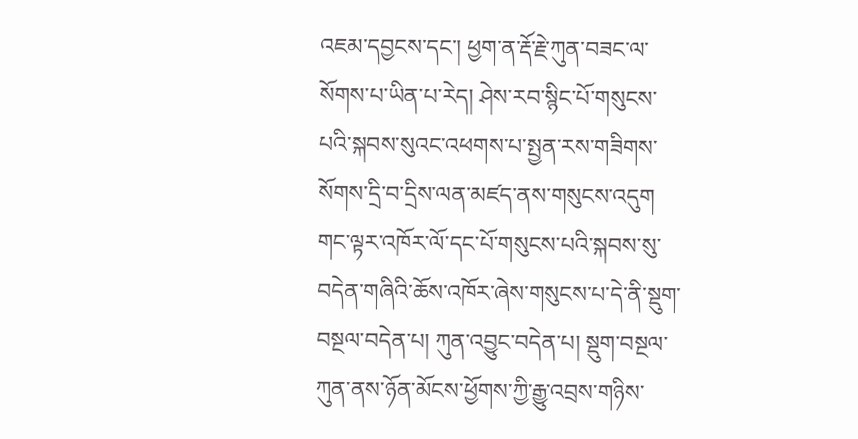འཇམ་དབྱངས་དང་། ཕྱག་ན་རྡོ་རྗེ་ཀུན་བཟང་ལ་སོགས་པ་ཡིན་པ་རེད། ཤེས་རབ་སྙིང་པོ་གསུངས་པའི་སྐབས་སུའང་འཕགས་པ་སྤྱན་རས་གཟིགས་སོགས་དྲི་བ་དྲིས་ལན་མཛད་ནས་གསུངས་འདུག  གང་ལྟར་འཁོར་ལོ་དང་པོ་གསུངས་པའི་སྐབས་སུ་བདེན་གཞིའི་ཆོས་འཁོར་ཞེས་གསུངས་པ་དེ་ནི་སྡུག་བསྔལ་བདེན་པ། ཀུན་འབྱུང་བདེན་པ། སྡུག་བསྔལ་ཀུན་ནས་ཉོན་མོངས་ཕྱོགས་ཀྱི་རྒྱུ་འབྲས་གཉིས་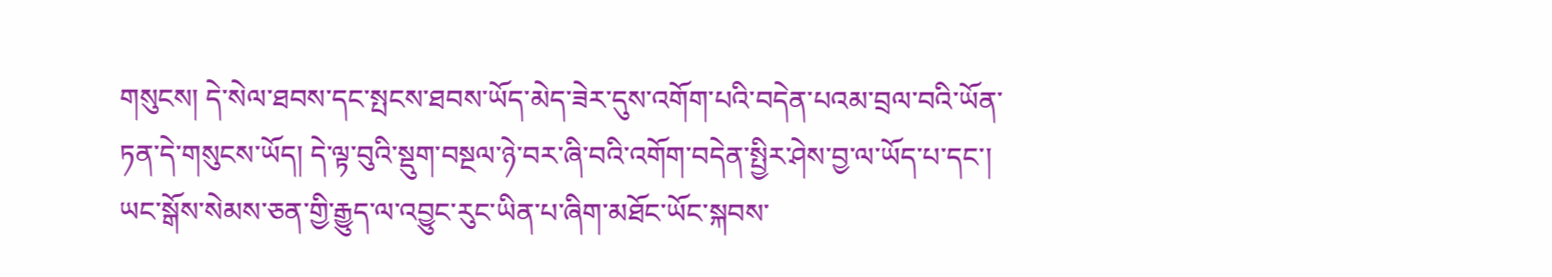གསུངས། དེ་སེལ་ཐབས་དང་སྤངས་ཐབས་ཡོད་མེད་ཟེར་དུས་འགོག་པའི་བདེན་པའམ་བྲལ་བའི་ཡོན་ཏན་དེ་གསུངས་ཡོད། དེ་ལྟ་བུའི་སྡུག་བསྔལ་ཉེ་བར་ཞི་བའི་འགོག་བདེན་སྤྱིར་ཤེས་བྱ་ལ་ཡོད་པ་དང་། ཡང་སྒོས་སེམས་ཅན་གྱི་རྒྱུད་ལ་འབྱུང་རུང་ཡིན་པ་ཞིག་མཐོང་ཡོང་སྐབས་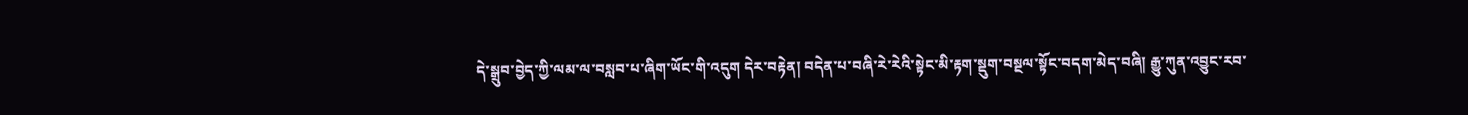དེ་སྒྲུབ་བྱེད་ཀྱི་ལམ་ལ་བསླབ་པ་ཞིག་ཡོང་གི་འདུག དེར་བརྟེན། བདེན་པ་བཞི་རེ་རེའི་སྟེང་མི་རྟག་སྡུག་བསྔལ་སྟོང་བདག་མེད་བཞི། རྒྱུ་ཀུན་འབྱུང་རབ་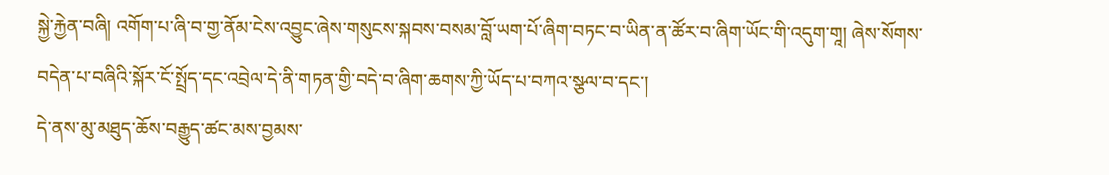སྐྱེ་རྐྱེན་བཞི། འགོག་པ་ཞི་བ་གྱ་ནོམ་ངེས་འབྱུང་ཞེས་གསུངས་སྐབས་བསམ་བློ་ཡག་པོ་ཞིག་བཏང་བ་ཡིན་ན་ཚོར་བ་ཞིག་ཡོང་གི་འདུག་གཱ། ཞེས་སོགས་བདེན་པ་བཞིའི་སྐོར་ངོ་སྤྲོད་དང་འབྲེལ་དེ་ནི་གཏན་གྱི་བདེ་བ་ཞིག་ཆགས་ཀྱི་ཡོད་པ་བཀའ་སྩལ་བ་དང་།
དེ་ནས་མུ་མཐུད་ཆོས་བརྒྱུད་ཚང་མས་བྱམས་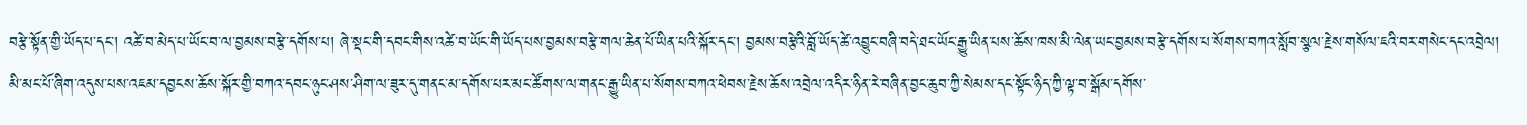བརྩེ་སྟོན་གྱི་ཡོད་པ་དང་། འཚེ་བ་མེད་པ་ཡོང་བ་ལ་བྱམས་བརྩེ་དགོས་པ། ཞེ་སྡང་གི་དབང་གིས་འཚེ་བ་ཡོང་གི་ཡོད་པས་བྱམས་བརྩེ་གལ་ཆེན་པོ་ཡིན་པའི་སྐོར་དང་། བྱམས་བརྩེའི་བློ་ཡོད་ཚེ་འབྱུང་བཞི་བདེ་ཐང་ཡོང་རྒྱུ་ཡིན་པས་ཆོས་ཁས་མི་ལེན་ཡང་བྱམས་བརྩེ་དགོས་པ་སོགས་བཀའ་སློབ་སྩལ་རྗེས་གསོལ་ཇའི་བར་གསེང་དང་འབྲེལ། མི་མང་པོ་ཞིག་འདུས་པས་འཇམ་དབྱངས་ཆོས་སྐོར་གྱི་བཀའ་དབང་ཉུང་ཤས་ཤིག་ལ་ཟུར་དུ་གནང་མ་དགོས་པར་མང་ཚོགས་ལ་གནང་རྒྱུ་ཡིན་པ་སོགས་བཀའ་ཕེབས་རྗེས་ཆོས་འབྲེལ་འདིར་ཉིན་རེ་བཞིན་བྱང་ཆུབ་ཀྱི་སེམས་དང་སྟོང་ཉིད་ཀྱི་ལྟ་བ་སྒོམ་དགོས་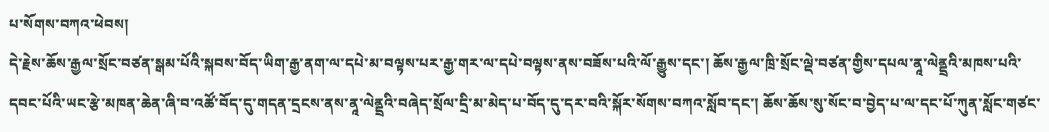པ་སོགས་བཀའ་ཕེབས།
དེ་རྗེས་ཆོས་རྒྱལ་སྲོང་བཙན་སྒམ་པོའི་སྐབས་བོད་ཡིག་རྒྱ་ནག་ལ་དཔེ་མ་བལྟས་པར་རྒྱ་གར་ལ་དཔེ་བལྟས་ནས་བཟོས་པའི་ལོ་རྒྱུས་དང་། ཆོས་རྒྱལ་ཁྲི་སྲོང་ལྡེ་བཙན་གྱིས་དཔལ་ནཱ་ལེནྡྲའི་མཁས་པའི་དབང་པོའི་ཡང་རྩེ་མཁན་ཆེན་ཞི་བ་འཚོ་བོད་དུ་གདན་དྲངས་ནས་ནཱ་ལེནྡྲའི་བཞེད་སྲོལ་དྲི་མ་མེད་པ་བོད་དུ་དར་བའི་སྐོར་སོགས་བཀའ་སློབ་དང་། ཆོས་ཆོས་སུ་སོང་བ་བྱེད་པ་ལ་དང་པོ་ཀུན་སློང་གཙང་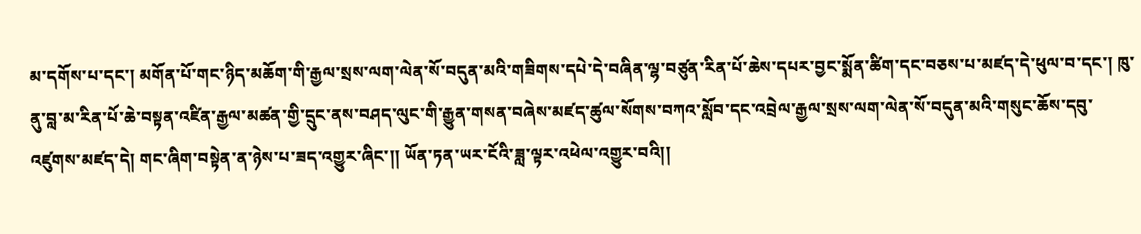མ་དགོས་པ་དང་། མགོན་པོ་གང་ཉིད་མཆོག་གི་རྒྱལ་སྲས་ལག་ལེན་སོ་བདུན་མའི་གཟིགས་དཔེ་དེ་བཞིན་ལྷ་བཙུན་རིན་པོ་ཆེས་དཔར་བྱང་སྨོན་ཚིག་དང་བཅས་པ་མཛད་དེ་ཕུལ་བ་དང་། ཁུ་ནུ་བླ་མ་རིན་པོ་ཆེ་བསྟན་འཛིན་རྒྱལ་མཚན་གྱི་དྲུང་ནས་བཤད་ལུང་གི་རྒྱུན་གསན་བཞེས་མཛད་ཚུལ་སོགས་བཀའ་སློབ་དང་འབྲེལ་རྒྱལ་སྲས་ལག་ལེན་སོ་བདུན་མའི་གསུང་ཆོས་དབུ་འཛུགས་མཛད་དེ། གང་ཞིག་བསྟེན་ན་ཉེས་པ་ཟད་འགྱུར་ཞིང་།། ཡོན་ཏན་ཡར་ངོའི་ཟླ་ལྟར་འཕེལ་འགྱུར་བའི།།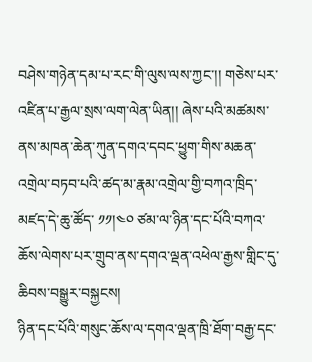བཤེས་གཉེན་དམ་པ་རང་གི་ལུས་ལས་ཀྱང་།། གཅེས་པར་འཛིན་པ་རྒྱལ་སྲས་ལག་ལེན་ཡིན།། ཞེས་པའི་མཚམས་ནས་མཁན་ཆེན་ཀུན་དགའ་དབང་ཕྱུག་གིས་མཆན་འགྲེལ་བཏབ་པའི་ཚད་མ་རྣམ་འགྲེལ་གྱི་བཀའ་ཁྲིད་མཛད་དེ་ཆུ་ཚོད་ ༡༡།༤༠ ཙམ་ལ་ཉིན་དང་པོའི་བཀའ་ཆོས་ལེགས་པར་གྲུབ་ནས་དགའ་ལྡན་འཕེལ་རྒྱས་གླིང་དུ་ཆིབས་བསྒྱུར་བསྐྱངས།
ཉིན་དང་པོའི་གསུང་ཆོས་ལ་དགའ་ལྡན་ཁྲི་ཐོག་བརྒྱ་དང་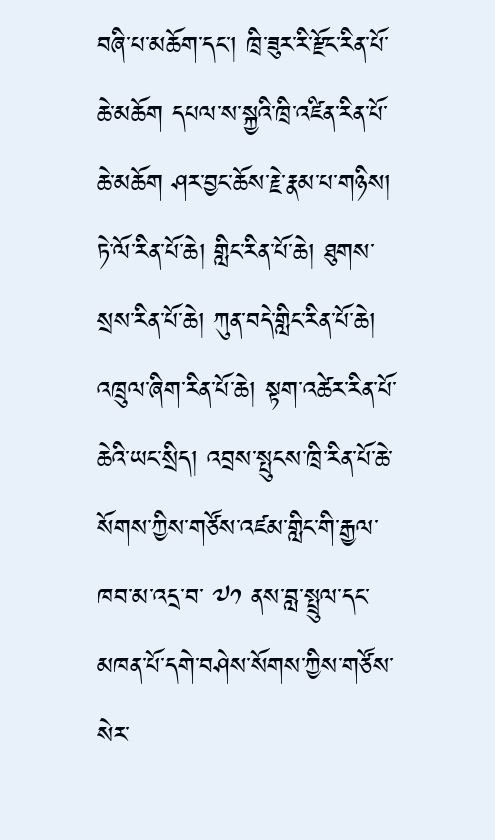བཞི་པ་མཆོག་དང་། ཁྲི་ཟུར་རི་རྫོང་རིན་པོ་ཆེ་མཆོག དཔལ་ས་སྐྱའི་ཁྲི་འཛིན་རིན་པོ་ཆེ་མཆོག ཤར་བྱང་ཆོས་རྗེ་རྣམ་པ་གཉིས། ཏེ་ལོ་རིན་པོ་ཆེ། གླིང་རིན་པོ་ཆེ། ཐུགས་སྲས་རིན་པོ་ཆེ། ཀུན་བདེ་གླིང་རིན་པོ་ཆེ། འཁྲུལ་ཞིག་རིན་པོ་ཆེ། སྟག་འཚེར་རིན་པོ་ཆེའི་ཡང་སྲིད། འབྲས་སྤུངས་ཁྲི་རིན་པོ་ཆེ་སོགས་ཀྱིས་གཙོས་འཛམ་གླིང་གི་རྒྱལ་ཁབ་མ་འདྲ་བ་ ༧༡ ནས་བླ་སྤྲུལ་དང་མཁན་པོ་དགེ་བཤེས་སོགས་ཀྱིས་གཙོས་སེར་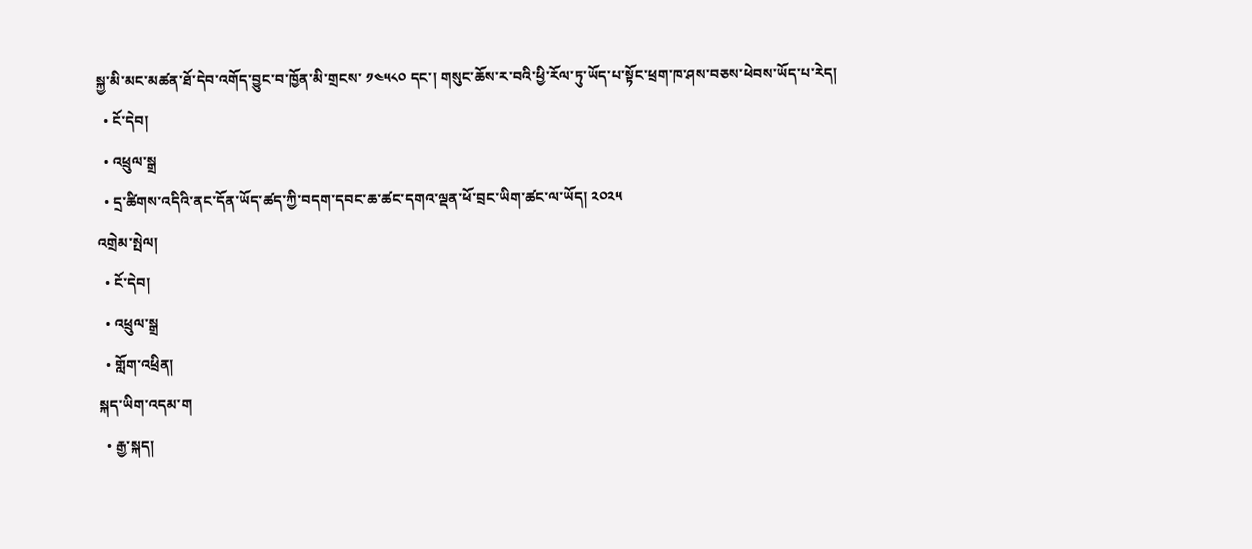སྐྱ་མི་མང་མཚན་ཐོ་དེབ་འགོད་བྱུང་བ་ཁྱོན་མི་གྲངས་ ༡༤༥༨༠ དང་། གསུང་ཆོས་ར་བའི་ཕྱི་རོལ་ཏུ་ཡོད་པ་སྟོང་ཕྲག་ཁ་ཤས་བཅས་ཕེབས་ཡོད་པ་རེད།
  • ངོ་དེབ།
  • འཕྲུལ་སྒྲ
  • དྲ་ཚིགས་འདིའི་ནང་དོན་ཡོད་ཚད་ཀྱི་བདག་དབང་ཆ་ཚང་དགའ་ལྡན་ཕོ་བྲང་ཡིག་ཚང་ལ་ཡོད། ༢༠༢༥
འགྲེམ་སྤེལ།
  • ངོ་དེབ།
  • འཕྲུལ་སྒྲ
  • གློག་འཕྲིན།
སྐད་ཡིག་འདམ་ག
  • རྒྱ་སྐད།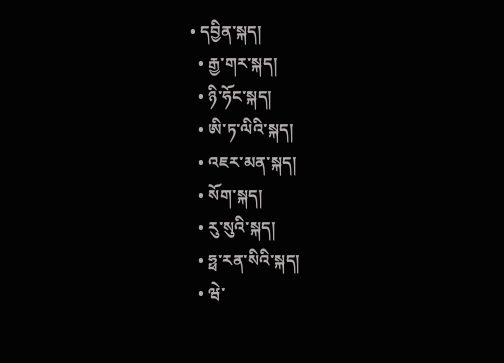• དབྱིན་སྐད།
  • རྒྱ་གར་སྐད།
  • ཉི་ཧོང་སྐད།
  • ཨི་ཏ་ལིའི་སྐད།
  • འཇར་མན་སྐད།
  • སོག་སྐད།
  • རུ་སུའི་སྐད།
  • ཧྥ་རན་སིའི་སྐད།
  • ཝེ་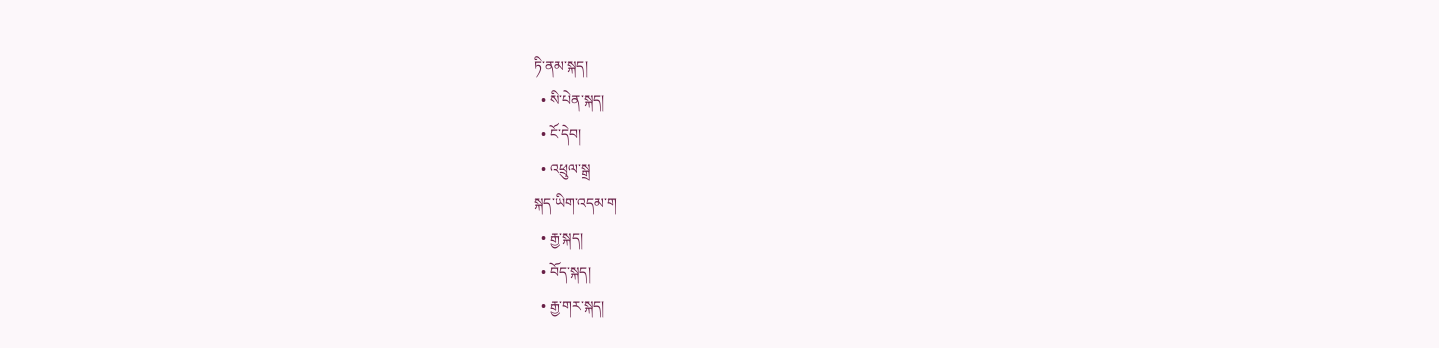ཏི་ནམ་སྐད།
  • སི་པེན་སྐད།
  • ངོ་དེབ།
  • འཕྲུལ་སྒྲ
སྐད་ཡིག་འདམ་ག
  • རྒྱ་སྐད།
  • བོད་སྐད།
  • རྒྱ་གར་སྐད།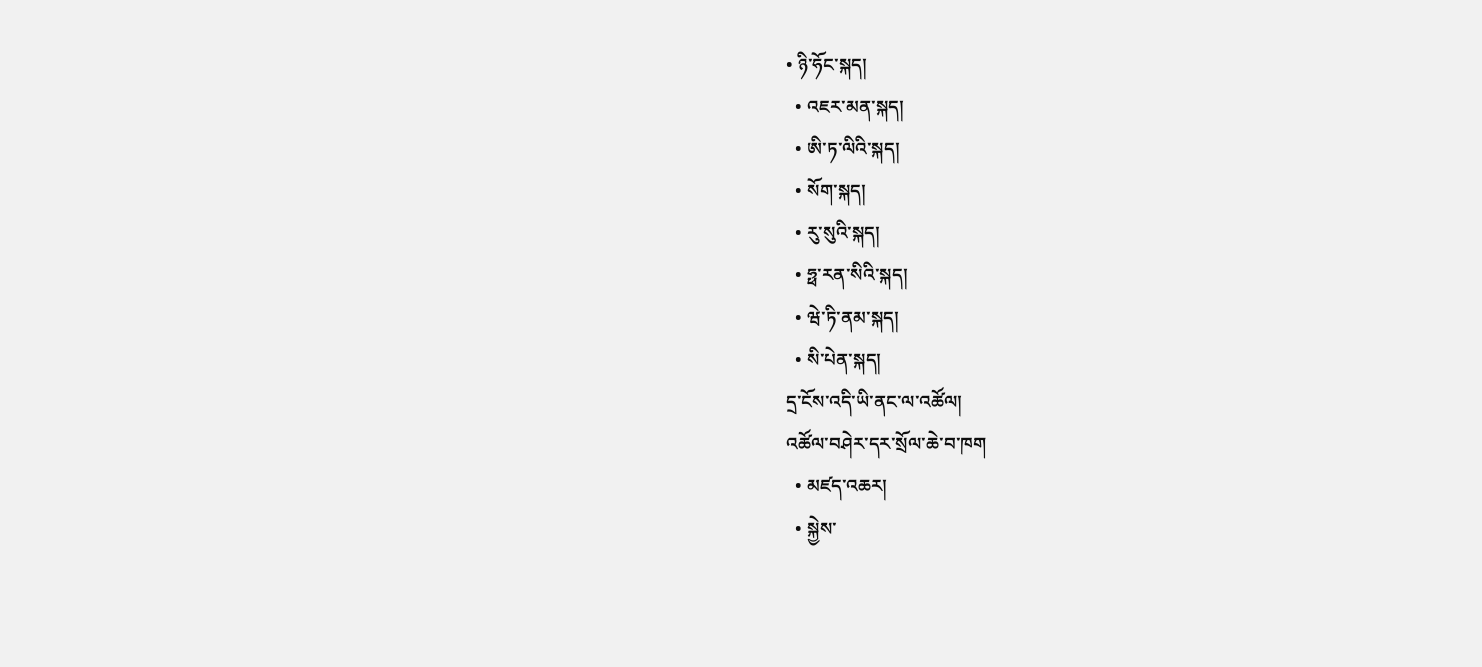• ཉི་ཧོང་སྐད།
  • འཇར་མན་སྐད།
  • ཨི་ཏ་ལིའི་སྐད།
  • སོག་སྐད།
  • རུ་སུའི་སྐད།
  • ཧྥ་རན་སིའི་སྐད།
  • ཝེ་ཏི་ནམ་སྐད།
  • སི་པེན་སྐད།
དྲ་ངོས་འདི་ཡི་ནང་ལ་འཚོལ།
འཚོལ་བཤེར་དར་སྲོལ་ཆེ་བ་ཁག
  • མཛད་འཆར།
  • སྐྱེས་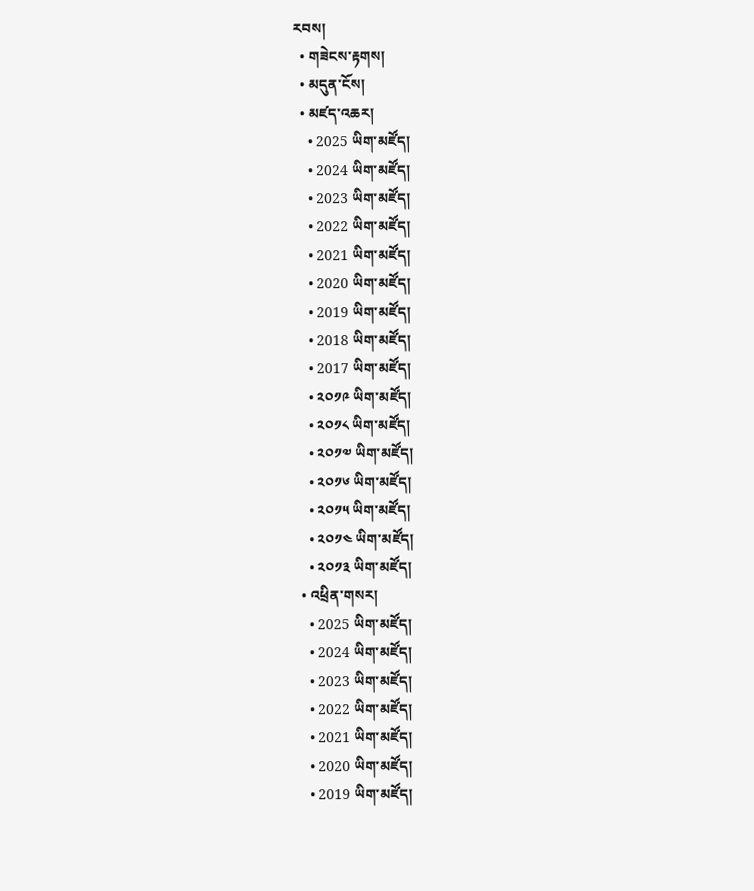རབས།
  • གཟེངས་རྟགས།
  • མདུན་ངོས།
  • མཛད་འཆར།
    • 2025 ཡིག་མཛོད།
    • 2024 ཡིག་མཛོད།
    • 2023 ཡིག་མཛོད།
    • 2022 ཡིག་མཛོད།
    • 2021 ཡིག་མཛོད།
    • 2020 ཡིག་མཛོད།
    • 2019 ཡིག་མཛོད།
    • 2018 ཡིག་མཛོད།
    • 2017 ཡིག་མཛོད།
    • ༢༠༡༩ ཡིག་མཛོད།
    • ༢༠༡༨ ཡིག་མཛོད།
    • ༢༠༡༧ ཡིག་མཛོད།
    • ༢༠༡༦ ཡིག་མཛོད།
    • ༢༠༡༥ ཡིག་མཛོད།
    • ༢༠༡༤ ཡིག་མཛོད།
    • ༢༠༡༣ ཡིག་མཛོད།
  • འཕྲིན་གསར།
    • 2025 ཡིག་མཛོད།
    • 2024 ཡིག་མཛོད།
    • 2023 ཡིག་མཛོད།
    • 2022 ཡིག་མཛོད།
    • 2021 ཡིག་མཛོད།
    • 2020 ཡིག་མཛོད།
    • 2019 ཡིག་མཛོད།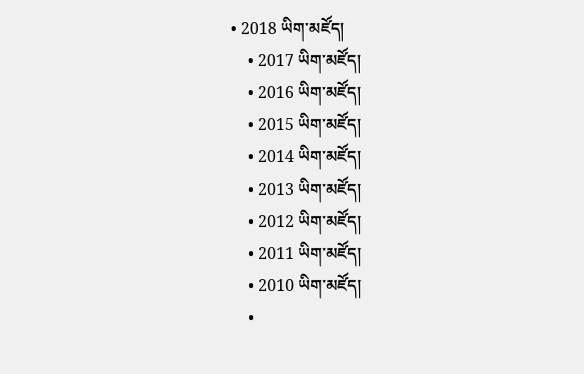• 2018 ཡིག་མཛོད།
    • 2017 ཡིག་མཛོད།
    • 2016 ཡིག་མཛོད།
    • 2015 ཡིག་མཛོད།
    • 2014 ཡིག་མཛོད།
    • 2013 ཡིག་མཛོད།
    • 2012 ཡིག་མཛོད།
    • 2011 ཡིག་མཛོད།
    • 2010 ཡིག་མཛོད།
    •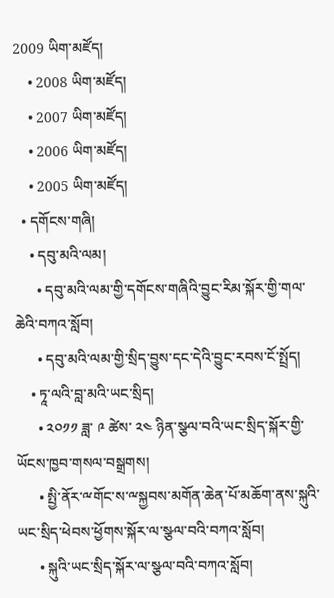2009 ཡིག་མཛོད།
    • 2008 ཡིག་མཛོད།
    • 2007 ཡིག་མཛོད།
    • 2006 ཡིག་མཛོད།
    • 2005 ཡིག་མཛོད།
  • དགོངས་གཞི།
    • དབུ་མའི་ལམ།
      • དབུ་མའི་ལམ་གྱི་དགོངས་གཞིའི་བྱུང་རིམ་སྐོར་གྱི་གལ་ཆེའི་བཀའ་སློབ།
      • དབུ་མའི་ལམ་གྱི་སྲིད་བྱུས་དང་དེའི་བྱུང་རབས་ངོ་སྤྲོད།
    • ཏཱ་ལའི་བླ་མའི་ཡང་སྲིད།
      • ༢༠༡༡ ཟླ་ ༩ ཚེས་ ༢༤ ཉིན་སྩལ་བའི་ཡང་སྲིད་སྐོར་གྱི་ཡོངས་ཁྱབ་གསལ་བསྒྲགས།
      • སྤྱི་ནོར་ྋགོང་ས་ྋསྐྱབས་མགོན་ཆེན་པོ་མཆོག་ནས་སྐུའི་ཡང་སྲིད་ཕེབས་ཕྱོགས་སྐོར་ལ་སྩལ་བའི་བཀའ་སློབ།
      • སྐུའི་ཡང་སྲིད་སྐོར་ལ་སྩལ་བའི་བཀའ་སློབ།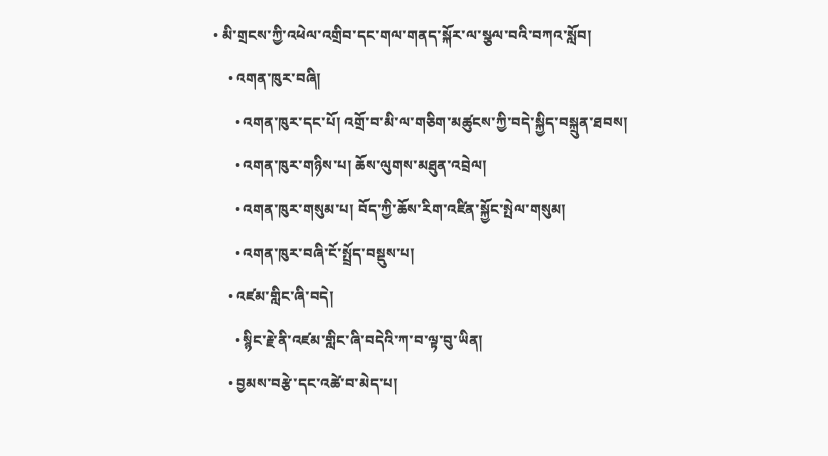• མི་གྲངས་ཀྱི་འཕེལ་འགྲིབ་དང་གལ་གནད་སྐོར་ལ་སྩལ་བའི་བཀའ་སློབ།
    • འགན་ཁུར་བཞི།
      • འགན་ཁུར་དང་པོ། འགྲོ་བ་མི་ལ་གཅིག་མཚུངས་ཀྱི་བདེ་སྐྱིད་བསྐྲུན་ཐབས།
      • འགན་ཁུར་གཉིས་པ། ཆོས་ལུགས་མཐུན་འབྲེལ།
      • འགན་ཁུར་གསུམ་པ། བོད་ཀྱི་ཆོས་རིག་འཛིན་སྐྱོང་སྤེལ་གསུམ།
      • འགན་ཁུར་བཞི་ངོ་སྤྲོད་བསྡུས་པ།
    • འཛམ་གླིང་ཞི་བདེ།
      • སྙིང་རྗེ་ནི་འཛམ་གླིང་ཞི་བདེའི་ཀ་བ་ལྟ་བུ་ཡིན།
    • བྱམས་བརྩེ་དང་འཚེ་བ་མེད་པ།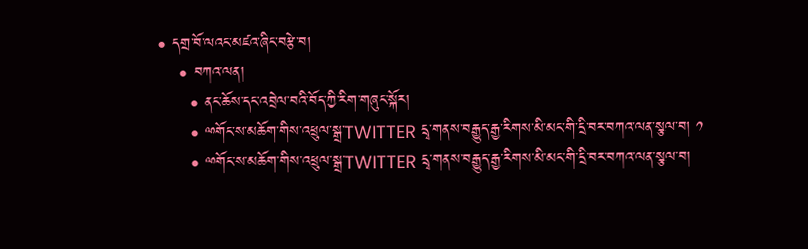• དགྲ་བོ་ལའང་མཛའ་ཞིང་བརྩེ་བ།
    • བཀའ་ལན།
      • ནང་ཆོས་དང་འབྲེལ་བའི་བོད་ཀྱི་རིག་གཞུང་སྐོར།
      • ྋགོང་ས་མཆོག་གིས་འཕྲུལ་སྒྲ་TWITTER དྲྭ་གནས་བརྒྱུད་རྒྱ་རིགས་མི་མང་གི་དྲི་བར་བཀའ་ལན་སྩལ་བ། ༡
      • ྋགོང་ས་མཆོག་གིས་འཕྲུལ་སྒྲ་TWITTER དྲྭ་གནས་བརྒྱུད་རྒྱ་རིགས་མི་མང་གི་དྲི་བར་བཀའ་ལན་སྩལ་བ།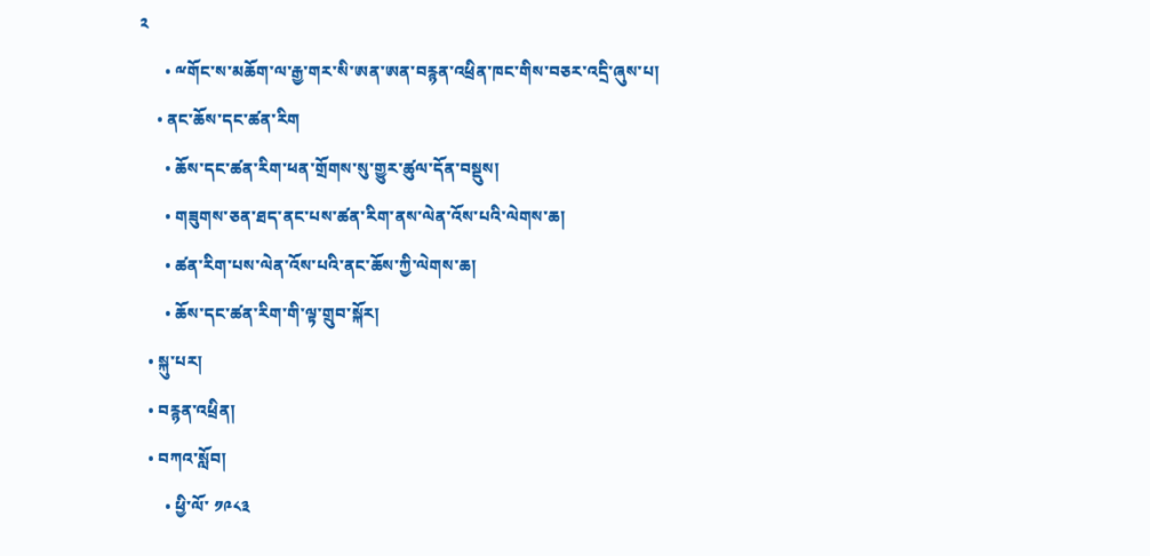༢
      • ྋགོང་ས་མཆོག་ལ་རྒྱ་གར་སི་ཨན་ཨན་བརྙན་འཕྲིན་ཁང་གིས་བཅར་འདྲི་ཞུས་པ།
    • ནང་ཆོས་དང་ཚན་རིག
      • ཆོས་དང་ཚན་རིག་ཕན་གྲོགས་སུ་གྱུར་ཚུལ་དོན་བསྡུས།
      • གཟུགས་ཅན་ཐད་ནང་པས་ཚན་རིག་ནས་ལེན་འོས་པའི་ལེགས་ཆ།
      • ཚན་རིག་པས་ལེན་འོས་པའི་ནང་ཆོས་ཀྱི་ལེགས་ཆ།
      • ཆོས་དང་ཚན་རིག་གི་ལྟ་གྲུབ་སྐོར།
  • སྐུ་པར།
  • བརྙན་འཕྲིན།
  • བཀའ་སློབ།
      • ཕྱི་ལོ་ ༡༩༨༣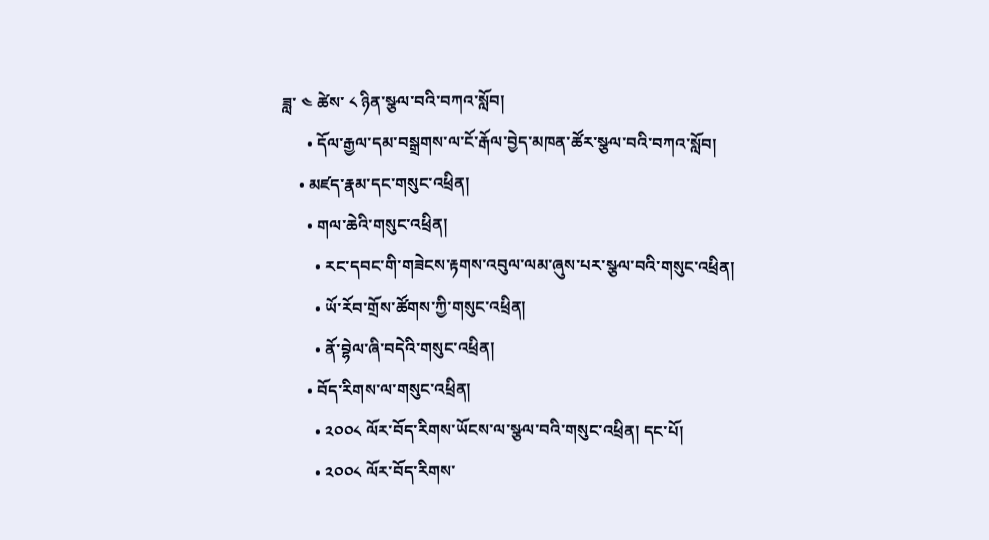ཟླ་ ༤ ཚེས་ ༨ ཉིན་སྩལ་བའི་བཀའ་སློབ།
      • དོལ་རྒྱལ་དམ་བསྒྲགས་ལ་ངོ་རྒོལ་བྱེད་མཁན་ཚོར་སྩལ་བའི་བཀའ་སློབ།
    • མཛད་རྣམ་དང་གསུང་འཕྲིན།
      • གལ་ཆེའི་གསུང་འཕྲིན།
        • རང་དབང་གི་གཟེངས་རྟགས་འབུལ་ལམ་ཞུས་པར་སྩལ་བའི་གསུང་འཕྲིན།
        • ཡོ་རོབ་གྲོས་ཚོགས་ཀྱི་གསུང་འཕྲིན།
        • ནོ་བྷེལ་ཞི་བདེའི་གསུང་འཕྲིན།
      • བོད་རིགས་ལ་གསུང་འཕྲིན།
        • ༢༠༠༨ ལོར་བོད་རིགས་ཡོངས་ལ་སྩལ་བའི་གསུང་འཕྲིན། དང་པོ།
        • ༢༠༠༨ ལོར་བོད་རིགས་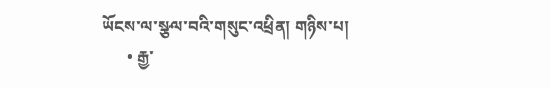ཡོངས་ལ་སྩལ་བའི་གསུང་འཕྲིན། གཉིས་པ།
      • རྒྱ་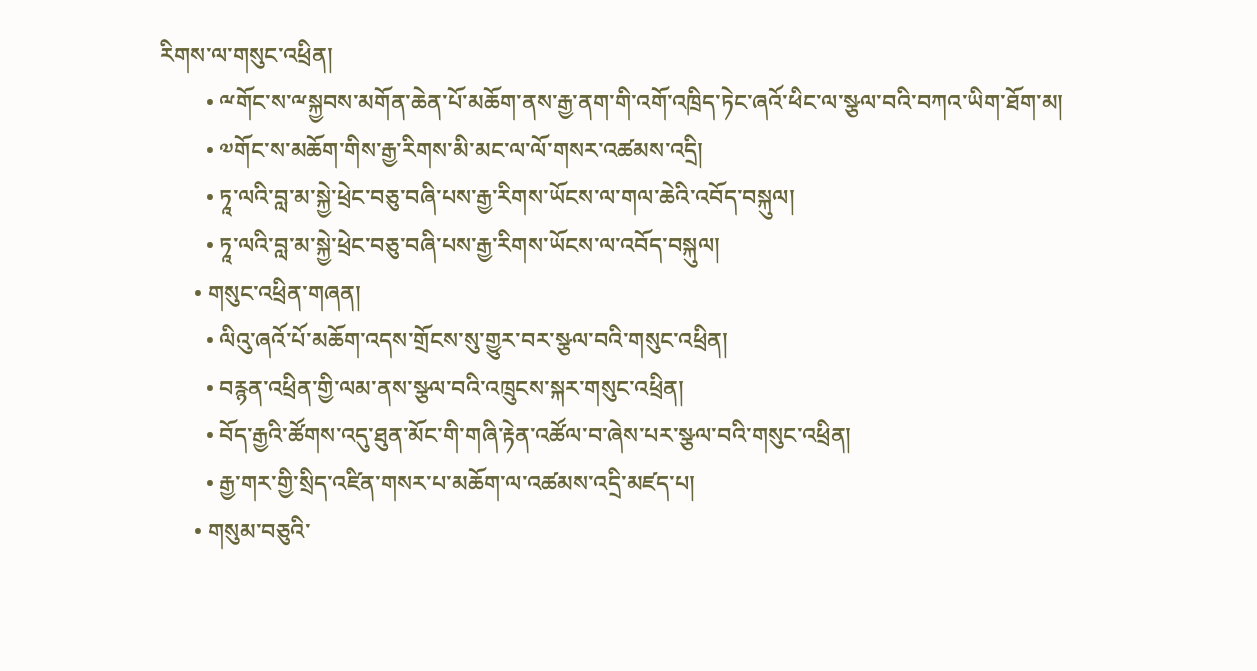རིགས་ལ་གསུང་འཕྲིན།
        • ྋགོང་ས་ྋསྐྱབས་མགོན་ཆེན་པོ་མཆོག་ནས་རྒྱ་ནག་གི་འགོ་འཁྲིད་ཏེང་ཞའོ་ཕིང་ལ་སྩལ་བའི་བཀའ་ཡིག་ཐོག་མ།
        • ༧གོང་ས་མཆོག་གིས་རྒྱ་རིགས་མི་མང་ལ་ལོ་གསར་འཚམས་འདྲི།
        • ཏཱ་ལའི་བླ་མ་སྐྱེ་ཕྲེང་བཅུ་བཞི་པས་རྒྱ་རིགས་ཡོངས་ལ་གལ་ཆེའི་འབོད་བསྐུལ།
        • ཏཱ་ལའི་བླ་མ་སྐྱེ་ཕྲེང་བཅུ་བཞི་པས་རྒྱ་རིགས་ཡོངས་ལ་འབོད་བསྐུལ།
      • གསུང་འཕྲིན་གཞན།
        • ལིའུ་ཞའོ་པོ་མཆོག་འདས་གྲོངས་སུ་གྱུར་བར་སྩལ་བའི་གསུང་འཕྲིན།
        • བརྙན་འཕྲིན་གྱི་ལམ་ནས་སྩལ་བའི་འཁྲུངས་སྐར་གསུང་འཕྲིན།
        • བོད་རྒྱའི་ཚོགས་འདུ་ཐུན་མོང་གི་གཞི་རྟེན་འཚོལ་བ་ཞེས་པར་སྩལ་བའི་གསུང་འཕྲིན།
        • རྒྱ་གར་གྱི་སྲིད་འཛིན་གསར་པ་མཆོག་ལ་འཚམས་འདྲི་མཛད་པ།
      • གསུམ་བཅུའི་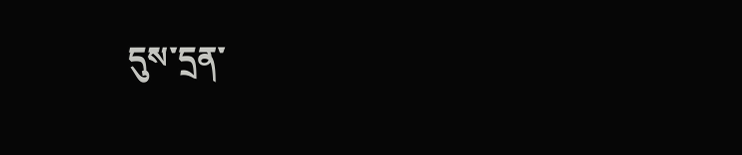དུས་དྲན་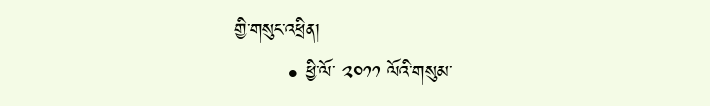གྱི་གསུང་འཕྲིན།
        • ཕྱི་ལོ་ ༢༠༡༡ ལོའི་གསུམ་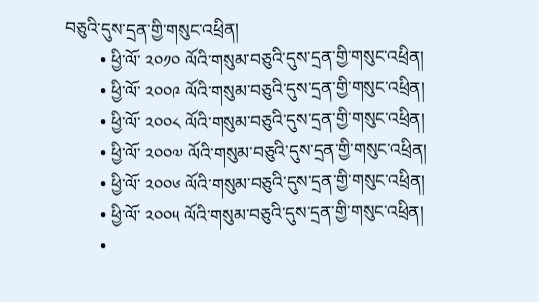བཅུའི་དུས་དྲན་གྱི་གསུང་འཕྲིན།
        • ཕྱི་ལོ་ ༢༠༡༠ ལོའི་གསུམ་བཅུའི་དུས་དྲན་གྱི་གསུང་འཕྲིན།
        • ཕྱི་ལོ་ ༢༠༠༩ ལོའི་གསུམ་བཅུའི་དུས་དྲན་གྱི་གསུང་འཕྲིན།
        • ཕྱི་ལོ་ ༢༠༠༨ ལོའི་གསུམ་བཅུའི་དུས་དྲན་གྱི་གསུང་འཕྲིན།
        • ཕྱི་ལོ་ ༢༠༠༧ ལོའི་གསུམ་བཅུའི་དུས་དྲན་གྱི་གསུང་འཕྲིན།
        • ཕྱི་ལོ་ ༢༠༠༦ ལོའི་གསུམ་བཅུའི་དུས་དྲན་གྱི་གསུང་འཕྲིན།
        • ཕྱི་ལོ་ ༢༠༠༥ ལོའི་གསུམ་བཅུའི་དུས་དྲན་གྱི་གསུང་འཕྲིན།
        •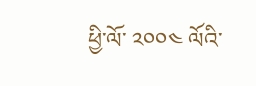ཕྱི་ལོ་ ༢༠༠༤ ལོའི་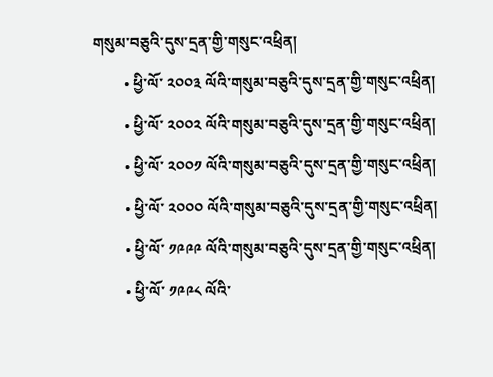གསུམ་བཅུའི་དུས་དྲན་གྱི་གསུང་འཕྲིན།
        • ཕྱི་ལོ་ ༢༠༠༣ ལོའི་གསུམ་བཅུའི་དུས་དྲན་གྱི་གསུང་འཕྲིན།
        • ཕྱི་ལོ་ ༢༠༠༢ ལོའི་གསུམ་བཅུའི་དུས་དྲན་གྱི་གསུང་འཕྲིན།
        • ཕྱི་ལོ་ ༢༠༠༡ ལོའི་གསུམ་བཅུའི་དུས་དྲན་གྱི་གསུང་འཕྲིན།
        • ཕྱི་ལོ་ ༢༠༠༠ ལོའི་གསུམ་བཅུའི་དུས་དྲན་གྱི་གསུང་འཕྲིན།
        • ཕྱི་ལོ་ ༡༩༩༩ ལོའི་གསུམ་བཅུའི་དུས་དྲན་གྱི་གསུང་འཕྲིན།
        • ཕྱི་ལོ་ ༡༩༩༨ ལོའི་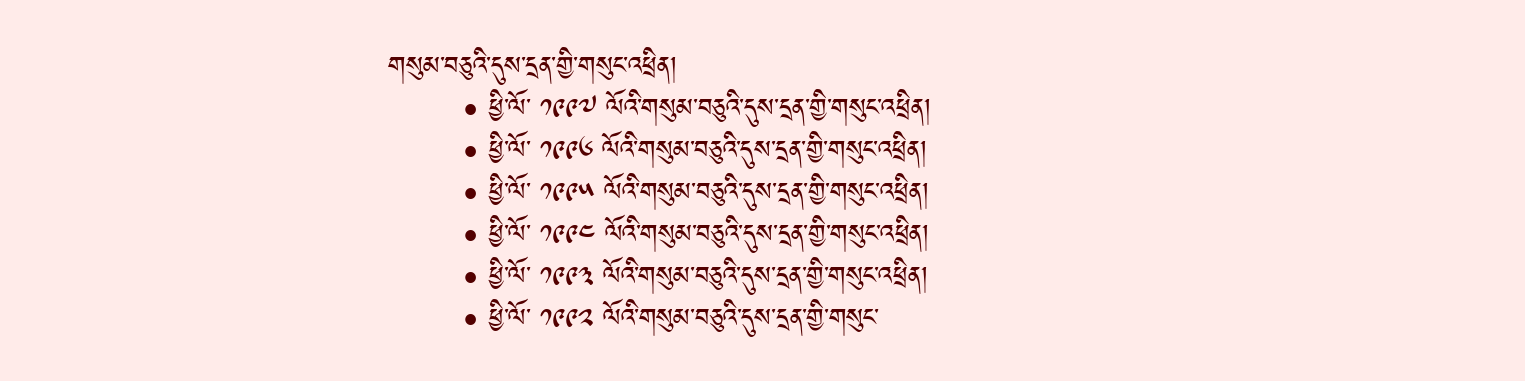གསུམ་བཅུའི་དུས་དྲན་གྱི་གསུང་འཕྲིན།
        • ཕྱི་ལོ་ ༡༩༩༧ ལོའི་གསུམ་བཅུའི་དུས་དྲན་གྱི་གསུང་འཕྲིན།
        • ཕྱི་ལོ་ ༡༩༩༦ ལོའི་གསུམ་བཅུའི་དུས་དྲན་གྱི་གསུང་འཕྲིན།
        • ཕྱི་ལོ་ ༡༩༩༥ ལོའི་གསུམ་བཅུའི་དུས་དྲན་གྱི་གསུང་འཕྲིན།
        • ཕྱི་ལོ་ ༡༩༩༤ ལོའི་གསུམ་བཅུའི་དུས་དྲན་གྱི་གསུང་འཕྲིན།
        • ཕྱི་ལོ་ ༡༩༩༣ ལོའི་གསུམ་བཅུའི་དུས་དྲན་གྱི་གསུང་འཕྲིན།
        • ཕྱི་ལོ་ ༡༩༩༢ ལོའི་གསུམ་བཅུའི་དུས་དྲན་གྱི་གསུང་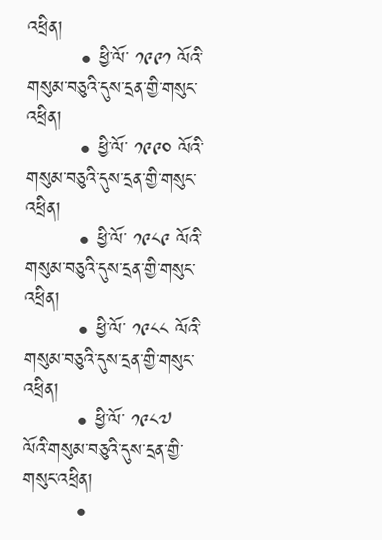འཕྲིན།
        • ཕྱི་ལོ་ ༡༩༩༡ ལོའི་གསུམ་བཅུའི་དུས་དྲན་གྱི་གསུང་འཕྲིན།
        • ཕྱི་ལོ་ ༡༩༩༠ ལོའི་གསུམ་བཅུའི་དུས་དྲན་གྱི་གསུང་འཕྲིན།
        • ཕྱི་ལོ་ ༡༩༨༩ ལོའི་གསུམ་བཅུའི་དུས་དྲན་གྱི་གསུང་འཕྲིན།
        • ཕྱི་ལོ་ ༡༩༨༨ ལོའི་གསུམ་བཅུའི་དུས་དྲན་གྱི་གསུང་འཕྲིན།
        • ཕྱི་ལོ་ ༡༩༨༧ ལོའི་གསུམ་བཅུའི་དུས་དྲན་གྱི་གསུང་འཕྲིན།
        •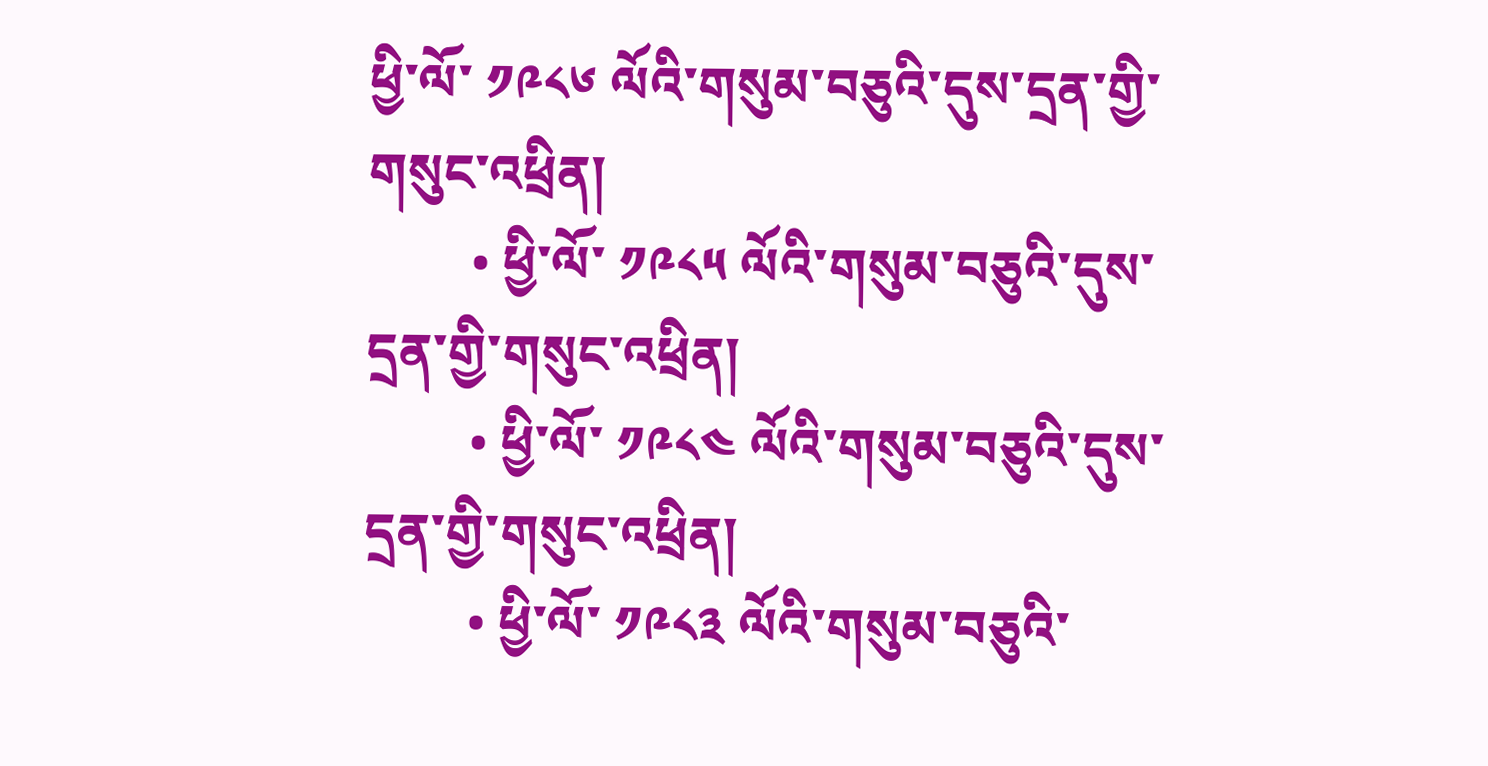ཕྱི་ལོ་ ༡༩༨༦ ལོའི་གསུམ་བཅུའི་དུས་དྲན་གྱི་གསུང་འཕྲིན།
        • ཕྱི་ལོ་ ༡༩༨༥ ལོའི་གསུམ་བཅུའི་དུས་དྲན་གྱི་གསུང་འཕྲིན།
        • ཕྱི་ལོ་ ༡༩༨༤ ལོའི་གསུམ་བཅུའི་དུས་དྲན་གྱི་གསུང་འཕྲིན།
        • ཕྱི་ལོ་ ༡༩༨༣ ལོའི་གསུམ་བཅུའི་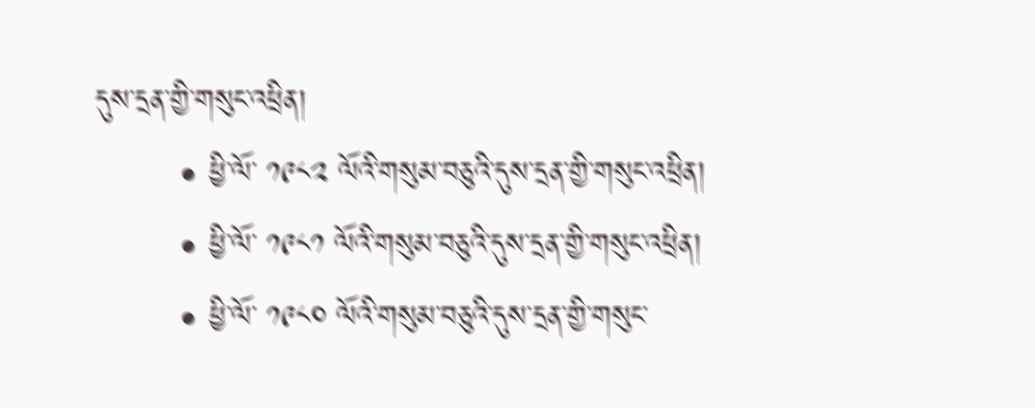དུས་དྲན་གྱི་གསུང་འཕྲིན།
        • ཕྱི་ལོ་ ༡༩༨༢ ལོའི་གསུམ་བཅུའི་དུས་དྲན་གྱི་གསུང་འཕྲིན།
        • ཕྱི་ལོ་ ༡༩༨༡ ལོའི་གསུམ་བཅུའི་དུས་དྲན་གྱི་གསུང་འཕྲིན།
        • ཕྱི་ལོ་ ༡༩༨༠ ལོའི་གསུམ་བཅུའི་དུས་དྲན་གྱི་གསུང་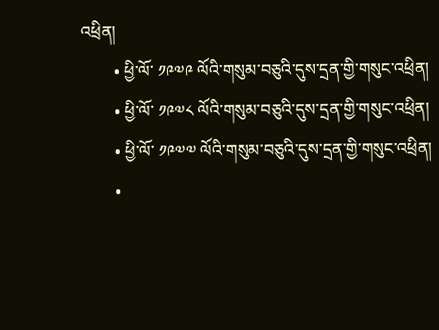འཕྲིན།
        • ཕྱི་ལོ་ ༡༩༧༩ ལོའི་གསུམ་བཅུའི་དུས་དྲན་གྱི་གསུང་འཕྲིན།
        • ཕྱི་ལོ་ ༡༩༧༨ ལོའི་གསུམ་བཅུའི་དུས་དྲན་གྱི་གསུང་འཕྲིན།
        • ཕྱི་ལོ་ ༡༩༧༧ ལོའི་གསུམ་བཅུའི་དུས་དྲན་གྱི་གསུང་འཕྲིན།
        •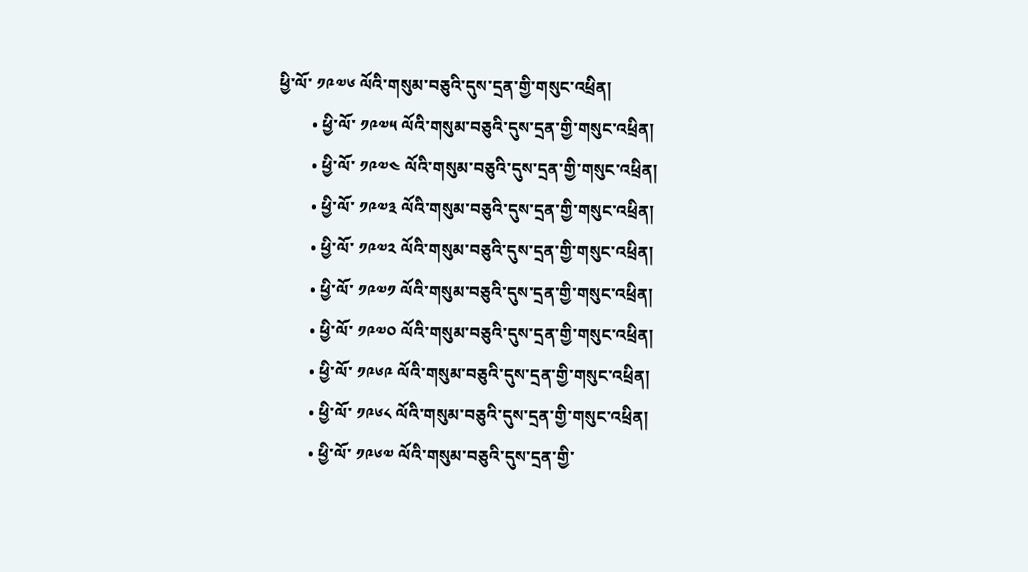ཕྱི་ལོ་ ༡༩༧༦ ལོའི་གསུམ་བཅུའི་དུས་དྲན་གྱི་གསུང་འཕྲིན།
        • ཕྱི་ལོ་ ༡༩༧༥ ལོའི་གསུམ་བཅུའི་དུས་དྲན་གྱི་གསུང་འཕྲིན།
        • ཕྱི་ལོ་ ༡༩༧༤ ལོའི་གསུམ་བཅུའི་དུས་དྲན་གྱི་གསུང་འཕྲིན།
        • ཕྱི་ལོ་ ༡༩༧༣ ལོའི་གསུམ་བཅུའི་དུས་དྲན་གྱི་གསུང་འཕྲིན།
        • ཕྱི་ལོ་ ༡༩༧༢ ལོའི་གསུམ་བཅུའི་དུས་དྲན་གྱི་གསུང་འཕྲིན།
        • ཕྱི་ལོ་ ༡༩༧༡ ལོའི་གསུམ་བཅུའི་དུས་དྲན་གྱི་གསུང་འཕྲིན།
        • ཕྱི་ལོ་ ༡༩༧༠ ལོའི་གསུམ་བཅུའི་དུས་དྲན་གྱི་གསུང་འཕྲིན།
        • ཕྱི་ལོ་ ༡༩༦༩ ལོའི་གསུམ་བཅུའི་དུས་དྲན་གྱི་གསུང་འཕྲིན།
        • ཕྱི་ལོ་ ༡༩༦༨ ལོའི་གསུམ་བཅུའི་དུས་དྲན་གྱི་གསུང་འཕྲིན།
        • ཕྱི་ལོ་ ༡༩༦༧ ལོའི་གསུམ་བཅུའི་དུས་དྲན་གྱི་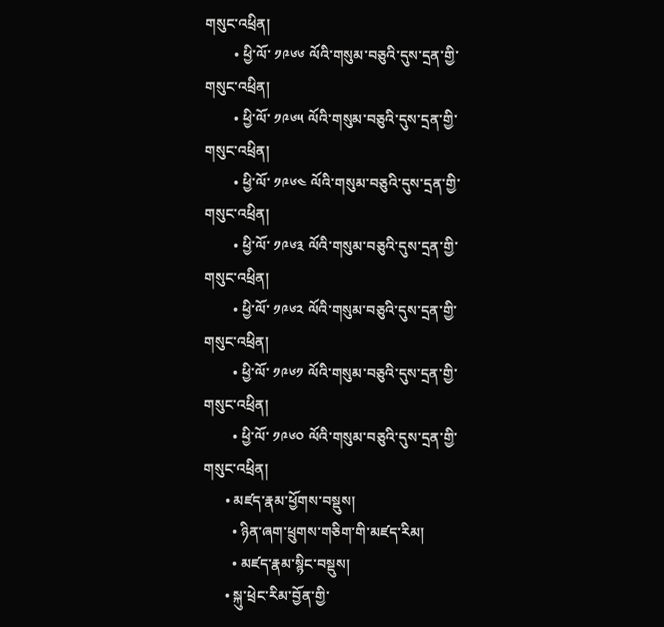གསུང་འཕྲིན།
        • ཕྱི་ལོ་ ༡༩༦༦ ལོའི་གསུམ་བཅུའི་དུས་དྲན་གྱི་གསུང་འཕྲིན།
        • ཕྱི་ལོ་ ༡༩༦༥ ལོའི་གསུམ་བཅུའི་དུས་དྲན་གྱི་གསུང་འཕྲིན།
        • ཕྱི་ལོ་ ༡༩༦༤ ལོའི་གསུམ་བཅུའི་དུས་དྲན་གྱི་གསུང་འཕྲིན།
        • ཕྱི་ལོ་ ༡༩༦༣ ལོའི་གསུམ་བཅུའི་དུས་དྲན་གྱི་གསུང་འཕྲིན།
        • ཕྱི་ལོ་ ༡༩༦༢ ལོའི་གསུམ་བཅུའི་དུས་དྲན་གྱི་གསུང་འཕྲིན།
        • ཕྱི་ལོ་ ༡༩༦༡ ལོའི་གསུམ་བཅུའི་དུས་དྲན་གྱི་གསུང་འཕྲིན།
        • ཕྱི་ལོ་ ༡༩༦༠ ལོའི་གསུམ་བཅུའི་དུས་དྲན་གྱི་གསུང་འཕྲིན།
      • མཛད་རྣམ་ཕྱོགས་བསྡུས།
        • ཉིན་ཞག་ཕྲུགས་གཅིག་གི་མཛད་རིམ།
        • མཛད་རྣམ་སྙིང་བསྡུས།
      • སྐུ་ཕྲེང་རིམ་བྱོན་གྱི་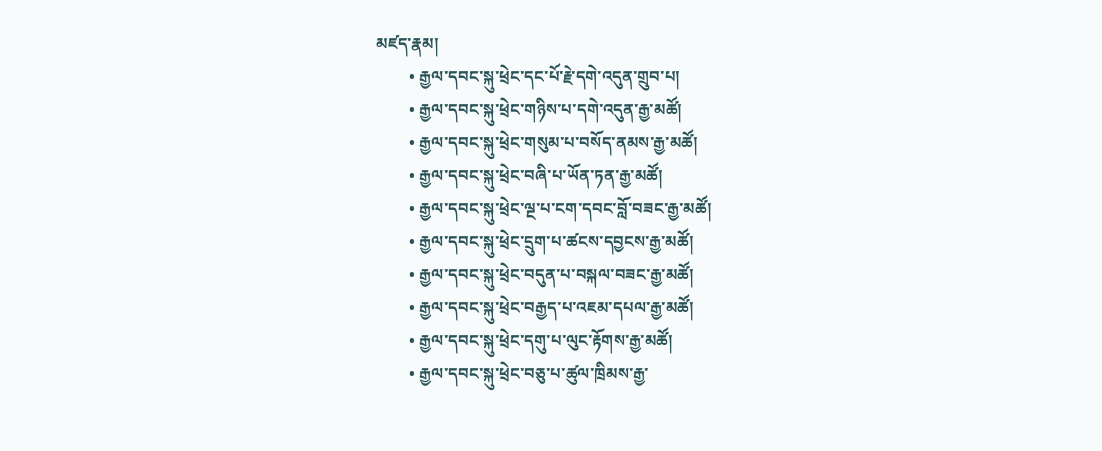མཛད་རྣམ།
        • རྒྱལ་དབང་སྐུ་ཕྲེང་དང་པོ་རྗེ་དགེ་འདུན་གྲུབ་པ།
        • རྒྱལ་དབང་སྐུ་ཕྲེང་གཉིས་པ་དགེ་འདུན་རྒྱ་མཚོ།
        • རྒྱལ་དབང་སྐུ་ཕྲེང་གསུམ་པ་བསོད་ནམས་རྒྱ་མཚོ།
        • རྒྱལ་དབང་སྐུ་ཕྲེང་བཞི་པ་ཡོན་ཏན་རྒྱ་མཚོ།
        • རྒྱལ་དབང་སྐུ་ཕྲེང་ལྔ་པ་ངག་དབང་བློ་བཟང་རྒྱ་མཚོ།
        • རྒྱལ་དབང་སྐུ་ཕྲེང་དྲུག་པ་ཚངས་དབྱངས་རྒྱ་མཚོ།
        • རྒྱལ་དབང་སྐུ་ཕྲེང་བདུན་པ་བསྐལ་བཟང་རྒྱ་མཚོ།
        • རྒྱལ་དབང་སྐུ་ཕྲེང་བརྒྱད་པ་འཇམ་དཔལ་རྒྱ་མཚོ།
        • རྒྱལ་དབང་སྐུ་ཕྲེང་དགུ་པ་ལུང་རྟོགས་རྒྱ་མཚོ།
        • རྒྱལ་དབང་སྐུ་ཕྲེང་བཅུ་པ་ཚུལ་ཁྲིམས་རྒྱ་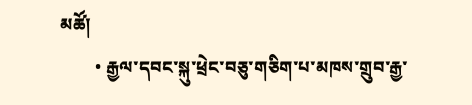མཚོ།
        • རྒྱལ་དབང་སྐུ་ཕྲེང་བཅུ་གཅིག་པ་མཁས་གྲུབ་རྒྱ་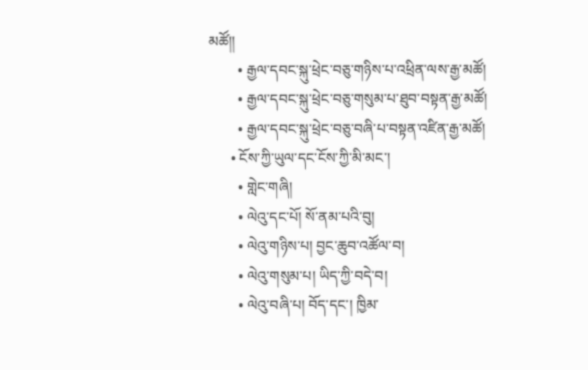མཚོ།།
        • རྒྱལ་དབང་སྐུ་ཕྲེང་བཅུ་གཉིས་པ་འཕྲིན་ལས་རྒྱ་མཚོ།
        • རྒྱལ་དབང་སྐུ་ཕྲེང་བཅུ་གསུམ་པ་ཐུབ་བསྟན་རྒྱ་མཚོ།
        • རྒྱལ་དབང་སྐུ་ཕྲེང་བཅུ་བཞི་པ་བསྟན་འཛིན་རྒྱ་མཚོ།
      • ངོས་ཀྱི་ཡུལ་དང་ངོས་ཀྱི་མི་མང་།
        • གླེང་གཞི།
        • ལེའུ་དང་པོ། སོ་ནམ་པའི་བུ།
        • ལེའུ་གཉིས་པ། བྱང་ཆུབ་འཚོལ་བ།
        • ལེའུ་གསུམ་པ། ཡིད་ཀྱི་བདེ་བ།
        • ལེའུ་བཞི་པ། བོད་དང་། ཁྱིམ་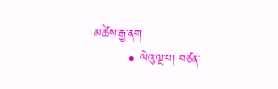མཚེས་རྒྱ་ནག
        • ལེའུ་ལྔ་པ། བཙན་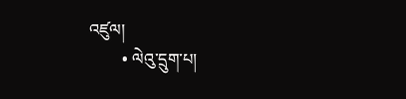འཛུལ།
        • ལེའུ་དྲུག་པ།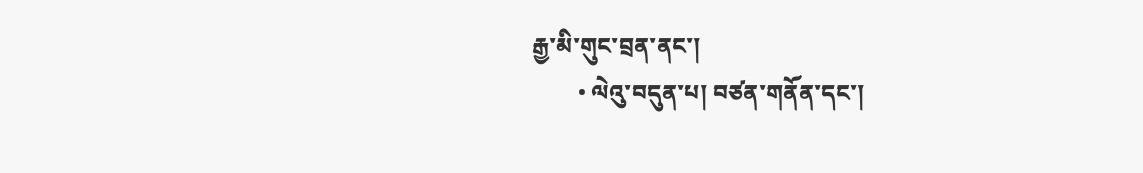རྒྱ་མི་གུང་བྲན་ནང་།
        • ལེའུ་བདུན་པ། བཙན་གནོན་དང་།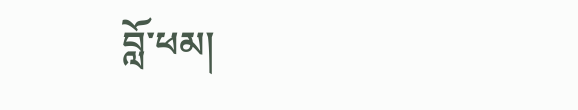བློ་ཕམ།